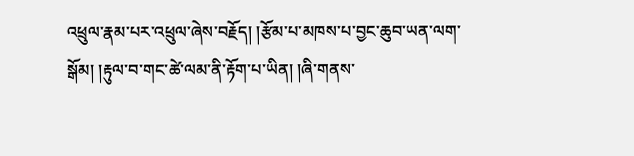འཕྲུལ་རྣམ་པར་འཕྲུལ་ཞེས་བརྗོད། །རྩོམ་པ་མཁས་པ་བྱང་ཆུབ་ཡན་ལག་སྒོམ། །རྟུལ་བ་གང་ཚེ་ལམ་ནི་རྟོག་པ་ཡིན། །ཞི་གནས་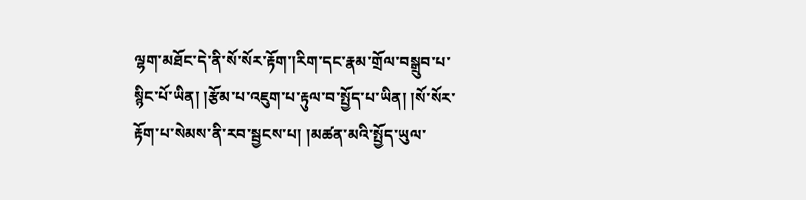ལྷག་མཐོང་དེ་ནི་སོ་སོར་རྟོག་།རིག་དང་རྣམ་གྲོལ་བསྒྲུབ་པ་སྙིང་པོ་ཡིན། །རྩོམ་པ་འཇུག་པ་རྟུལ་བ་སྤྱོད་པ་ཡིན། །སོ་སོར་རྟོག་པ་སེམས་ནི་རབ་སྦྱངས་པ། །མཚན་མའི་སྤྱོད་ཡུལ་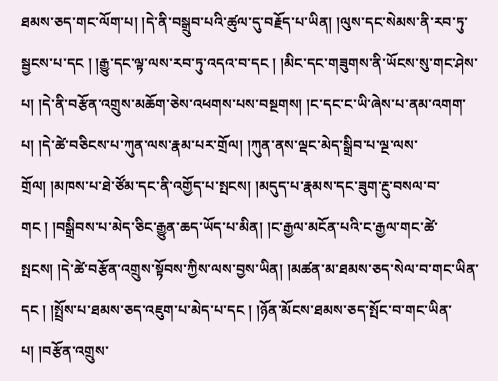ཐམས་ཅད་གང་ལོག་པ། །དེ་ནི་བསྒྲུབ་པའི་ཚུལ་དུ་བརྗོད་པ་ཡིན། །ལུས་དང་སེམས་ནི་རབ་ཏུ་སྦྱངས་པ་དང ། །རྒྱུ་དང་ལྟ་ལས་རབ་ཏུ་འདའ་བ་དང ། །མིང་དང་གཟུགས་ནི་ཡོངས་སུ་གང་ཤེས་པ། །དེ་ནི་བརྩོན་འགྲུས་མཆོག་ཅེས་འཕགས་པས་བསྔགས། །ང་དང་ང་ཡི་ཞེས་པ་ནམ་འགག་པ། །དེ་ཚེ་བཅིངས་པ་ཀུན་ལས་རྣམ་པར་གྲོལ། །ཀུན་ནས་ལྡང་མེད་སྒྲིབ་པ་ལྔ་ལས་གྲོལ། །མཁས་པ་ཐེ་ཙོམ་དང་ནི་འགྱོད་པ་སྤངས། །མདུད་པ་རྣམས་དང་ཟུག་རྔུ་བསལ་བ་གང ། །བསྒྲིབས་པ་མེད་ཅིང་རྒྱུན་ཆད་ཡོད་པ་མིན། །ང་རྒྱལ་མངོན་པའི་ང་རྒྱལ་གང་ཚེ་སྤངས། །དེ་ཚེ་བརྩོན་འགྲུས་སྟོབས་ཀྱིས་ལས་བྱས་ཡིན། །མཚན་མ་ཐམས་ཅད་སེལ་བ་གང་ཡིན་དང ། །སྤྲོས་པ་ཐམས་ཅད་འཇུག་པ་མེད་པ་དང ། །ཉོན་མོངས་ཐམས་ཅད་སྤོང་བ་གང་ཡིན་པ། །བརྩོན་འགྲུས་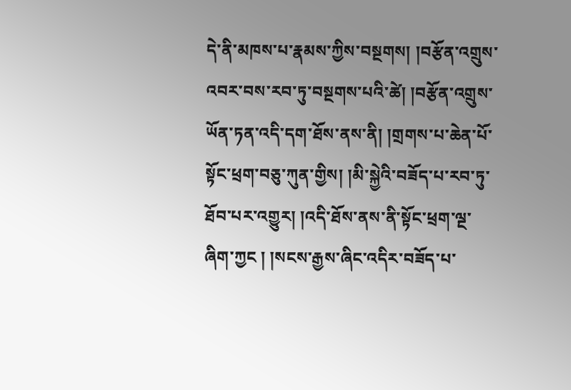དེ་ནི་མཁས་པ་རྣམས་ཀྱིས་བསྔགས། །བརྩོན་འགྲུས་འབར་བས་རབ་ཏུ་བསྔགས་པའི་ཚེ། །བརྩོན་འགྲུས་ཡོན་ཏན་འདི་དག་ཐོས་ནས་ནི། །གྲགས་པ་ཆེན་པོ་སྟོང་ཕྲག་བཅུ་ཀུན་གྱིས། །མི་སྐྱེའི་བཟོད་པ་རབ་ཏུ་ཐོབ་པར་འགྱུར། །འདི་ཐོས་ནས་ནི་སྟོང་ཕྲག་ལྔ་ཞིག་ཀྱང ། །སངས་རྒྱས་ཞིང་འདིར་བཟོད་པ་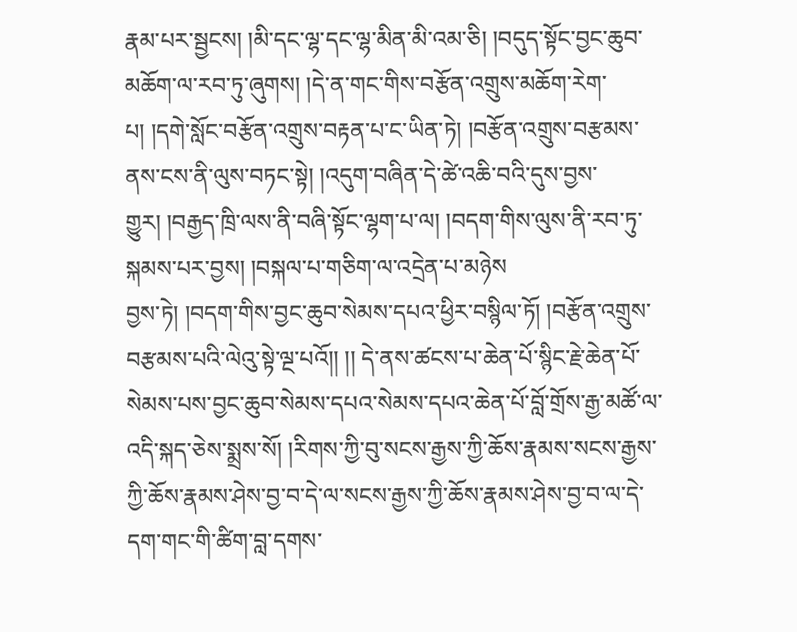རྣམ་པར་སྦྱངས། །མི་དང་ལྷ་དང་ལྷ་མིན་མི་འམ་ཅི། །བདུད་སྟོང་བྱང་ཆུབ་མཆོག་ལ་རབ་ཏུ་ཞུགས། །དེ་ན་གང་གིས་བརྩོན་འགྲུས་མཆོག་རེག་པ། །དགེ་སློང་བརྩོན་འགྲུས་བརྟན་པ་ང་ཡིན་ཏེ། །བརྩོན་འགྲུས་བརྩམས་ནས་ངས་ནི་ལུས་བཏང་སྟེ། །འདུག་བཞིན་དེ་ཚེ་འཆི་བའི་དུས་བྱས་གྱུར། །བརྒྱད་ཁྲི་ལས་ནི་བཞི་སྟོང་ལྷག་པ་ལ། །བདག་གིས་ལུས་ནི་རབ་ཏུ་སྐམས་པར་བྱས། །བསྐལ་པ་གཅིག་ལ་འདྲེན་པ་མཉེས
བྱས་ཏེ། །བདག་གིས་བྱང་ཆུབ་སེམས་དཔའ་ཕྱིར་བསྙིལ་ཏོ། །བརྩོན་འགྲུས་བརྩམས་པའི་ལེའུ་སྟེ་ལྔ་པའོ།། །། དེ་ནས་ཚངས་པ་ཆེན་པོ་སྙིང་རྗེ་ཆེན་པོ་སེམས་པས་བྱང་ཆུབ་སེམས་དཔའ་སེམས་དཔའ་ཆེན་པོ་བློ་གྲོས་རྒྱ་མཚོ་ལ་འདི་སྐད་ཅེས་སྨྲས་སོ། །རིགས་ཀྱི་བུ་སངས་རྒྱས་ཀྱི་ཆོས་རྣམས་སངས་རྒྱས་ཀྱི་ཆོས་རྣམས་ཤེས་བྱ་བ་དེ་ལ་སངས་རྒྱས་ཀྱི་ཆོས་རྣམས་ཤེས་བྱ་བ་ལ་དེ་དག་གང་གི་ཚིག་བླ་དགས་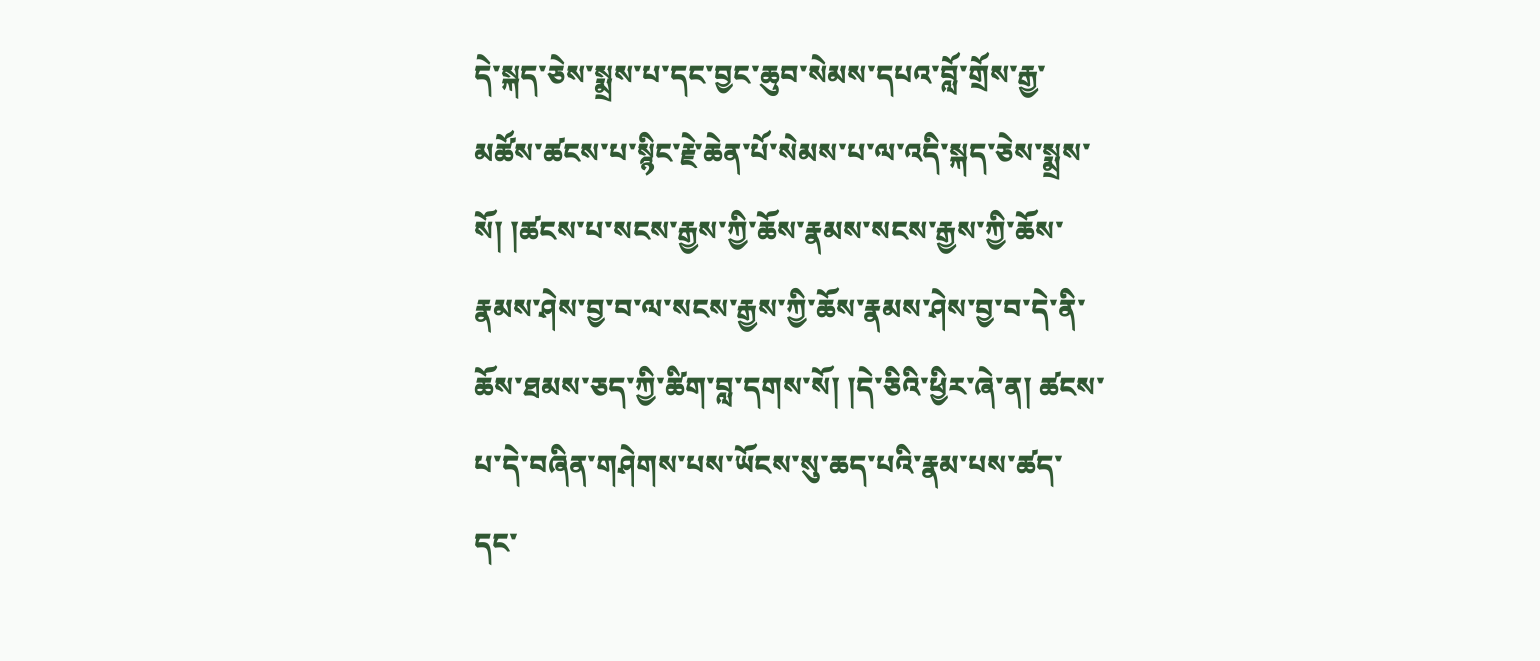དེ་སྐད་ཅེས་སྨྲས་པ་དང་བྱང་ཆུབ་སེམས་དཔའ་བློ་གྲོས་རྒྱ་མཚོས་ཚངས་པ་སྙིང་རྗེ་ཆེན་པོ་སེམས་པ་ལ་འདི་སྐད་ཅེས་སྨྲས་སོ། །ཚངས་པ་སངས་རྒྱས་ཀྱི་ཆོས་རྣམས་སངས་རྒྱས་ཀྱི་ཆོས་རྣམས་ཤེས་བྱ་བ་ལ་སངས་རྒྱས་ཀྱི་ཆོས་རྣམས་ཤེས་བྱ་བ་དེ་ནི་ཆོས་ཐམས་ཅད་ཀྱི་ཚིག་བླ་དགས་སོ། །དེ་ཅིའི་ཕྱིར་ཞེ་ན། ཚངས་པ་དེ་བཞིན་གཤེགས་པས་ཡོངས་སུ་ཆད་པའི་རྣམ་པས་ཚད་དང་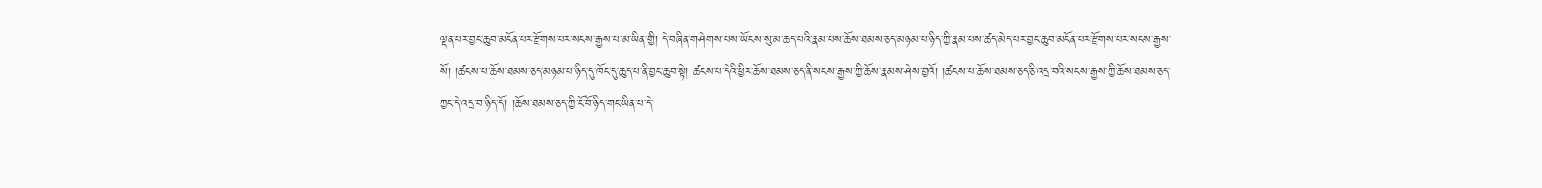ལྡན་པར་བྱང་ཆུབ་མངོན་པར་རྫོགས་པར་སངས་རྒྱས་པ་མ་ཡིན་གྱི། དེ་བཞིན་གཤེགས་པས་ཡོངས་སུ་མ་ཆད་པའི་རྣམ་པས་ཆོས་ཐམས་ཅད་མཉམ་པ་ཉིད་ཀྱི་རྣམ་པས་ཚད་མེད་པར་བྱང་ཆུབ་མངོན་པར་རྫོགས་པར་སངས་རྒྱས་སོ། །ཚངས་པ་ཆོས་ཐམས་ཅད་མཉམ་པ་ཉིད་དུ་ཁོང་དུ་ཆུད་པ་ནི་བྱང་ཆུབ་སྟེ། ཚངས་པ་དེའི་ཕྱིར་ཆོས་ཐམས་ཅད་ནི་སངས་རྒྱས་ཀྱི་ཆོས་རྣམས་ཤེས་བྱའོ། །ཚངས་པ་ཆོས་ཐམས་ཅད་ཅི་འདྲ་བའི་སངས་རྒྱས་ཀྱི་ཆོས་ཐམས་ཅད་ཀྱང་དེ་འདྲ་བ་ཉིད་དོ། །ཆོས་ཐམས་ཅད་ཀྱི་ངོ་བོ་ཉིད་གང་ཡིན་པ་དེ་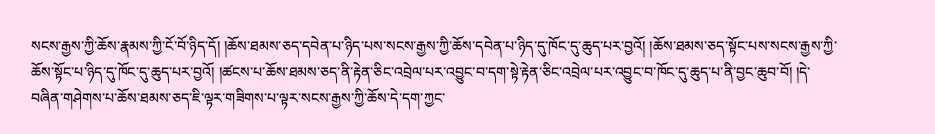སངས་རྒྱས་ཀྱི་ཆོས་རྣམས་ཀྱི་ངོ་བོ་ཉིད་དོ། །ཆོས་ཐམས་ཅད་དབེན་པ་ཉིད་པས་སངས་རྒྱས་ཀྱི་ཆོས་དབེན་པ་ཉིད་དུ་ཁོང་དུ་ཆུད་པར་བྱའོ། །ཆོས་ཐམས་ཅད་སྟོང་པས་སངས་རྒྱས་ཀྱི་ཆོས་སྟོང་པ་ཉིད་དུ་ཁོང་དུ་ཆུད་པར་བྱའོ། །ཚངས་པ་ཆོས་ཐམས་ཅད་ནི་རྟེན་ཅིང་འབྲེལ་པར་འབྱུང་བ་དག་སྟེ་རྟེན་ཅིང་འབྲེལ་པར་འབྱུང་བ་ཁོང་དུ་ཆུད་པ་ནི་བྱང་ཆུབ་བོ། །དེ་བཞིན་གཤེགས་པ་ཆོས་ཐམས་ཅད་ཇི་ལྟར་གཟིགས་པ་ལྟར་སངས་རྒྱས་ཀྱི་ཆོས་དེ་དག་ཀྱང་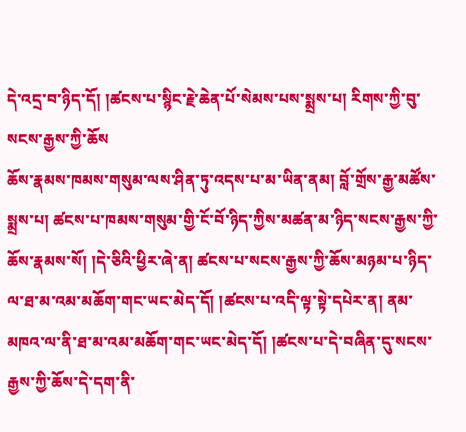དེ་འདྲ་བ་ཉིད་དོ། །ཚངས་པ་སྙིང་རྗེ་ཆེན་པོ་སེམས་པས་སྨྲས་པ། རིགས་ཀྱི་བུ་སངས་རྒྱས་ཀྱི་ཆོས
ཆོས་རྣམས་ཁམས་གསུམ་ལས་ཤིན་ཏུ་འདས་པ་མ་ཡིན་ནམ། བློ་གྲོས་རྒྱ་མཚོས་སྨྲས་པ། ཚངས་པ་ཁམས་གསུམ་གྱི་ངོ་བོ་ཉིད་ཀྱིས་མཚན་མ་ཉིད་སངས་རྒྱས་ཀྱི་ཆོས་རྣམས་སོ། །དེ་ཅིའི་ཕྱིར་ཞེ་ན། ཚངས་པ་སངས་རྒྱས་ཀྱི་ཆོས་མཉམ་པ་ཉིད་ལ་ཐ་མ་འམ་མཆོག་གང་ཡང་མེད་དོ། །ཚངས་པ་འདི་ལྟ་སྟེ་དཔེར་ན། ནམ་མཁའ་ལ་ནི་ཐ་མ་འམ་མཆོག་གང་ཡང་མེད་དོ། །ཚངས་པ་དེ་བཞིན་དུ་སངས་རྒྱས་ཀྱི་ཆོས་དེ་དག་ནི་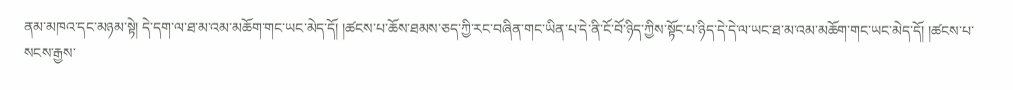ནམ་མཁའ་དང་མཉམ་སྟེ། དེ་དག་ལ་ཐ་མ་འམ་མཆོག་གང་ཡང་མེད་དོ། །ཚངས་པ་ཆོས་ཐམས་ཅད་ཀྱི་རང་བཞིན་གང་ཡིན་པ་དེ་ནི་ངོ་བོ་ཉིད་ཀྱིས་སྟོང་པ་ཉིད་དེ་དེ་ལ་ཡང་ཐ་མ་འམ་མཆོག་གང་ཡང་མེད་དོ། །ཚངས་པ་སངས་རྒྱས་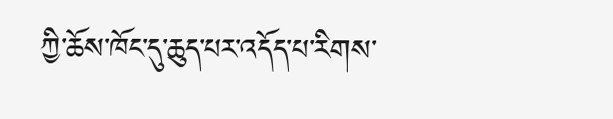ཀྱི་ཆོས་ཁོང་དུ་ཆུད་པར་འདོད་པ་རིགས་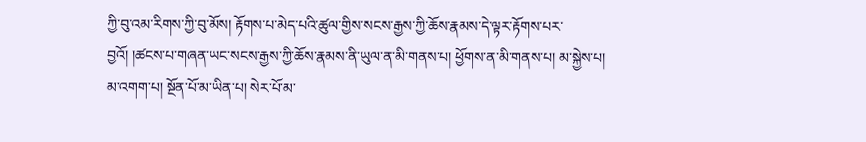ཀྱི་བུ་འམ་རིགས་ཀྱི་བུ་མོས། རྟོགས་པ་མེད་པའི་ཚུལ་གྱིས་སངས་རྒྱས་ཀྱི་ཆོས་རྣམས་དེ་ལྟར་རྟོགས་པར་བྱའོ། །ཚངས་པ་གཞན་ཡང་སངས་རྒྱས་ཀྱི་ཆོས་རྣམས་ནི་ཡུལ་ན་མི་གནས་པ། ཕྱོགས་ན་མི་གནས་པ། མ་སྐྱེས་པ། མ་འགག་པ། སྔོན་པོ་མ་ཡིན་པ། སེར་པོ་མ་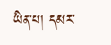ཡིན་པ། དམར་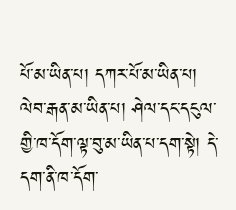པོ་མ་ཡིན་པ། དཀར་པོ་མ་ཡིན་པ། ལེབ་རྒན་མ་ཡིན་པ། ཤེལ་དང་དངུལ་གྱི་ཁ་དོག་ལྟ་བུ་མ་ཡིན་པ་དག་སྟེ། དེ་དག་ནི་ཁ་དོག་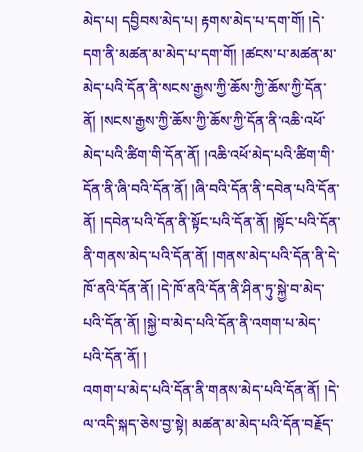མེད་པ། དབྱིབས་མེད་པ། རྟགས་མེད་པ་དག་གོ། །དེ་དག་ནི་མཚན་མ་མེད་པ་དག་གོ། །ཚངས་པ་མཚན་མ་མེད་པའི་དོན་ནི་སངས་རྒྱས་ཀྱི་ཆོས་ཀྱི་ཆོས་ཀྱི་དོན་ནོ། །སངས་རྒྱས་ཀྱི་ཆོས་ཀྱི་ཆོས་ཀྱི་དོན་ནི་འཆི་འཕོ་མེད་པའི་ཚིག་གི་དོན་ནོ། །འཆི་འཕོ་མེད་པའི་ཚིག་གི་དོན་ནི་ཞི་བའི་དོན་ནོ། །ཞི་བའི་དོན་ནི་དབེན་པའི་དོན་ནོ། །དབེན་པའི་དོན་ནི་སྟོང་པའི་དོན་ནོ། །སྟོང་པའི་དོན་ནི་གནས་མེད་པའི་དོན་ནོ། །གནས་མེད་པའི་དོན་ནི་དེ་ཁོ་ནའི་དོན་ནོ། །དེ་ཁོ་ནའི་དོན་ནི་ཤིན་ཏུ་སྐྱེ་བ་མེད་པའི་དོན་ནོ། །སྐྱེ་བ་མེད་པའི་དོན་ནི་འགག་པ་མེད་པའི་དོན་ནོ། །
འགག་པ་མེད་པའི་དོན་ནི་གནས་མེད་པའི་དོན་ནོ། །དེ་ལ་འདི་སྐད་ཅེས་བྱ་སྟེ། མཚན་མ་མེད་པའི་དོན་བརྗོད་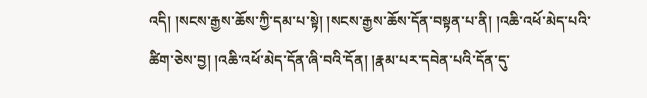འདི། །སངས་རྒྱས་ཆོས་ཀྱི་དམ་པ་སྟེ། །སངས་རྒྱས་ཆོས་དོན་བསྟན་པ་ནི། །འཆི་འཕོ་མེད་པའི་ཚིག་ཅེས་བྱ། །འཆི་འཕོ་མེད་དོན་ཞི་བའི་དོན། །རྣམ་པར་དབེན་པའི་དོན་དུ་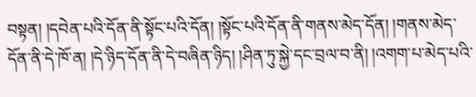བསྟན། །དབེན་པའི་དོན་ནི་སྟོང་པའི་དོན། །སྟོང་པའི་དོན་ནི་གནས་མེད་དོན། །གནས་མེད་དོན་ནི་དེ་ཁོ་ན། །དེ་ཉིད་དོན་ནི་དེ་བཞིན་ཉིད། །ཤིན་ཏུ་སྐྱེ་དང་བྲལ་བ་ནི། །འགག་པ་མེད་པའི་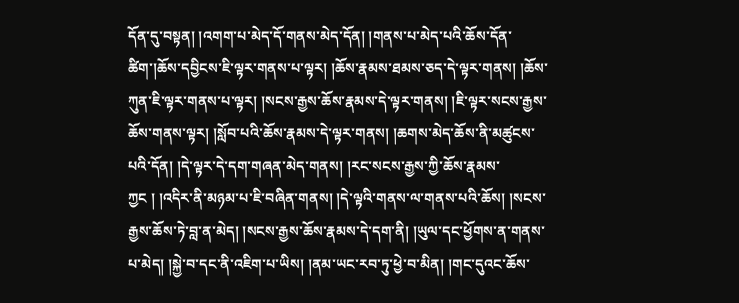དོན་དུ་བསྟན། །འགག་པ་མེད་དོ་གནས་མེད་དོན། །གནས་པ་མེད་པའི་ཆོས་དོན་ཚིག་།ཆོས་དབྱིངས་ཇི་ལྟར་གནས་པ་ལྟར། །ཆོས་རྣམས་ཐམས་ཅད་དེ་ལྟར་གནས། །ཆོས་ཀུན་ཇི་ལྟར་གནས་པ་ལྟར། །སངས་རྒྱས་ཆོས་རྣམས་དེ་ལྟར་གནས། །ཇི་ལྟར་སངས་རྒྱས་ཆོས་གནས་ལྟར། །སློབ་པའི་ཆོས་རྣམས་དེ་ལྟར་གནས། །ཆགས་མེད་ཆོས་ནི་མཚུངས་པའི་དོན། །དེ་ལྟར་དེ་དག་གཞན་མེད་གནས། །རང་སངས་རྒྱས་ཀྱི་ཆོས་རྣམས་ཀྱང ། །འདིར་ནི་མཉམ་པ་ཇི་བཞིན་གནས། །དེ་ལྟའི་གནས་ལ་གནས་པའི་ཆོས། །སངས་རྒྱས་ཆོས་ཏེ་བླ་ན་མེད། །སངས་རྒྱས་ཆོས་རྣམས་དེ་དག་ནི། །ཡུལ་དང་ཕྱོགས་ན་གནས་པ་མེད། །སྐྱེ་བ་དང་ནི་འཇིག་པ་ཡིས། །ནམ་ཡང་རབ་ཏུ་ཕྱེ་བ་མིན། །གང་དུའང་ཆོས་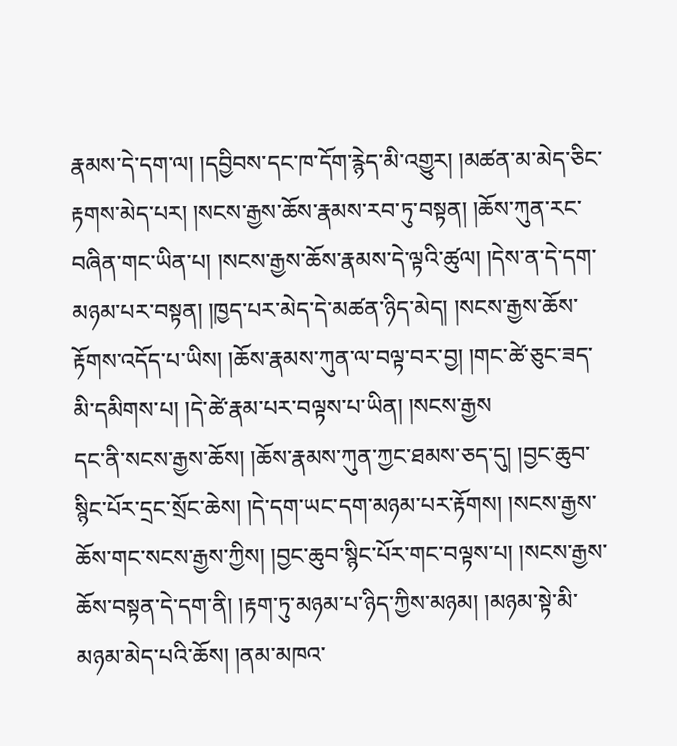རྣམས་དེ་དག་ལ། །དབྱིབས་དང་ཁ་དོག་རྙེད་མི་འགྱུར། །མཚན་མ་མེད་ཅིང་རྟགས་མེད་པར། །སངས་རྒྱས་ཆོས་རྣམས་རབ་ཏུ་བསྟན། །ཆོས་ཀུན་རང་བཞིན་གང་ཡིན་པ། །སངས་རྒྱས་ཆོས་རྣམས་དེ་ལྟའི་ཚུལ། །དེས་ན་དེ་དག་མཉམ་པར་བསྟན། །ཁྱད་པར་མེད་དེ་མཚན་ཉིད་མེད། །སངས་རྒྱས་ཆོས་རྟོགས་འདོད་པ་ཡིས། །ཆོས་རྣམས་ཀུན་ལ་བལྟ་བར་བྱ། །གང་ཚེ་ཅུང་ཟད་མི་དམིགས་པ། །དེ་ཚེ་རྣམ་པར་བལྟས་པ་ཡིན། །སངས་རྒྱས
དང་ནི་སངས་རྒྱས་ཆོས། །ཆོས་རྣམས་ཀུན་ཀྱང་ཐམས་ཅད་དུ། །བྱང་ཆུབ་སྙིང་པོར་དྲང་སྲོང་ཆེས། །དེ་དག་ཡང་དག་མཉམ་པར་རྟོགས། །སངས་རྒྱས་ཆོས་གང་སངས་རྒྱས་ཀྱིས། །བྱང་ཆུབ་སྙིང་པོར་གང་བལྟས་པ། །སངས་རྒྱས་ཆོས་བསྟན་དེ་དག་ནི། །རྟག་ཏུ་མཉམ་པ་ཉིད་ཀྱིས་མཉམ། །མཉམ་སྟེ་མི་མཉམ་མེད་པའི་ཆོས། །ནམ་མཁའ་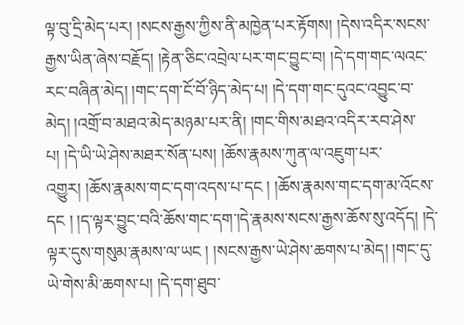ལྟ་བུ་དྲི་མེད་པར། །སངས་རྒྱས་ཀྱིས་ནི་མཁྱེན་པར་རྟོགས། །དེས་འདིར་སངས་རྒྱས་ཡིན་ཞེས་བརྗོད། །རྟེན་ཅིང་འབྲེལ་པར་གང་བྱུང་བ། །དེ་དག་གང་ལའང་རང་བཞིན་མེད། །གང་དག་ངོ་བོ་ཉིད་མེད་པ། །དེ་དག་གང་དུའང་འབྱུང་བ་མེད། །འགྲོ་བ་མཐའ་མེད་མཉམ་པར་ནི། །གང་གིས་མཐའ་འདིར་རབ་ཤེས་པ། །དེ་ཡི་ཡེ་ཤེས་མཐར་སོན་པས། །ཆོས་རྣམས་ཀུན་ལ་འཇུག་པར་འགྱུར། །ཆོས་རྣམས་གང་དག་འདས་པ་དང ། །ཆོས་རྣམས་གང་དག་མ་འོངས་དང ། །ད་ལྟར་བྱུང་བའི་ཆོས་གང་དག་།དེ་རྣམས་སངས་རྒྱས་ཆོས་སུ་འདོད། །དེ་ལྟར་དུས་གསུམ་རྣམས་ལ་ཡང ། །སངས་རྒྱས་ཡེ་ཤེས་ཆགས་པ་མེད། །གང་དུ་ཡེ་གེས་མི་ཆགས་པ། །དེ་དག་ཐུབ་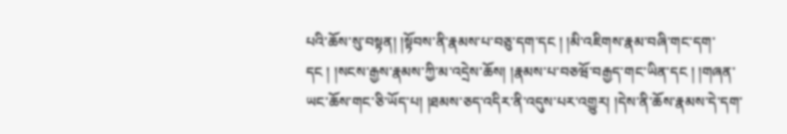པའི་ཆོས་སུ་བསྟན། །སྟོབས་ནི་རྣམས་པ་བཅུ་དག་དང ། །མི་འཇིགས་རྣམ་བཞི་གང་དག་དང ། །སངས་རྒྱས་རྣམས་ཀྱི་མ་འདྲེས་ཆོས། །རྣམས་པ་བཅཝོ་བརྒྱད་གང་ཡིན་དང ། །གཞན་ཡང་ཆོས་གང་ཅི་ཡོད་པ། །ཐམས་ཅད་འདིར་ནི་འདུས་པར་འགྱུར། །དེས་ནི་ཆོས་རྣམས་དེ་དག་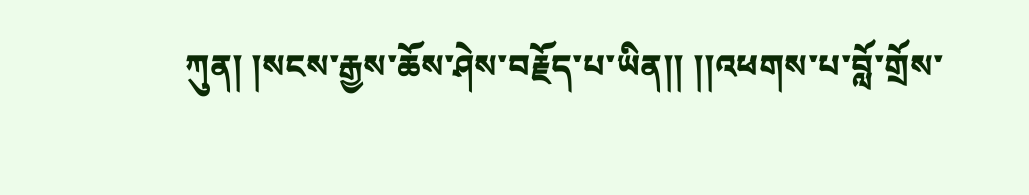ཀུན། །སངས་རྒྱས་ཆོས་ཤེས་བརྗོད་པ་ཡིན།། །།འཕགས་པ་བློ་གྲོས་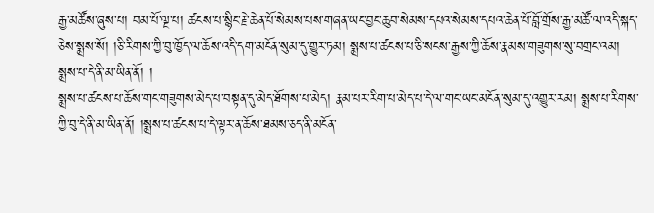རྒྱ་མཚོས་ཞུས་པ། བམ་པོ་ལྔ་པ། ཚངས་པ་སྙིང་རྗེ་ཆེན་པོ་སེམས་པས་གཞན་ཡང་བྱང་ཆུབ་སེམས་དཔའ་སེམས་དཔའ་ཆེན་པོ་བློ་གྲོས་རྒྱ་མཚོ་ལ་འདི་སྐད་ཅེས་སྨྲས་སོ། །ཅི་རིགས་ཀྱི་བུ་ཁྱོད་ལ་ཆོས་འདི་དག་མངོན་སུམ་དུ་གྱུར་ཏམ། སྨྲས་པ་ཚངས་པ་ཅི་སངས་རྒྱས་ཀྱི་ཆོས་རྣམས་གཟུགས་སུ་བགྲང་འམ། སྨྲས་པ་དེ་ནི་མ་ཡིན་ནོ། །
སྨྲས་པ་ཚངས་པ་ཆོས་གང་གཟུགས་མེད་པ་བསྟན་དུ་མེད་ཐོགས་པ་མེད། རྣམ་པར་རིག་པ་མེད་པ་དེ་ལ་གང་ཡང་མངོན་སུམ་དུ་འགྱུར་རམ། སྨྲས་པ་རིགས་ཀྱི་བུ་དེ་ནི་མ་ཡིན་ནོ། །སྨྲས་པ་ཚངས་པ་དེ་ལྟར་ན་ཆོས་ཐམས་ཅད་ནི་མངོན་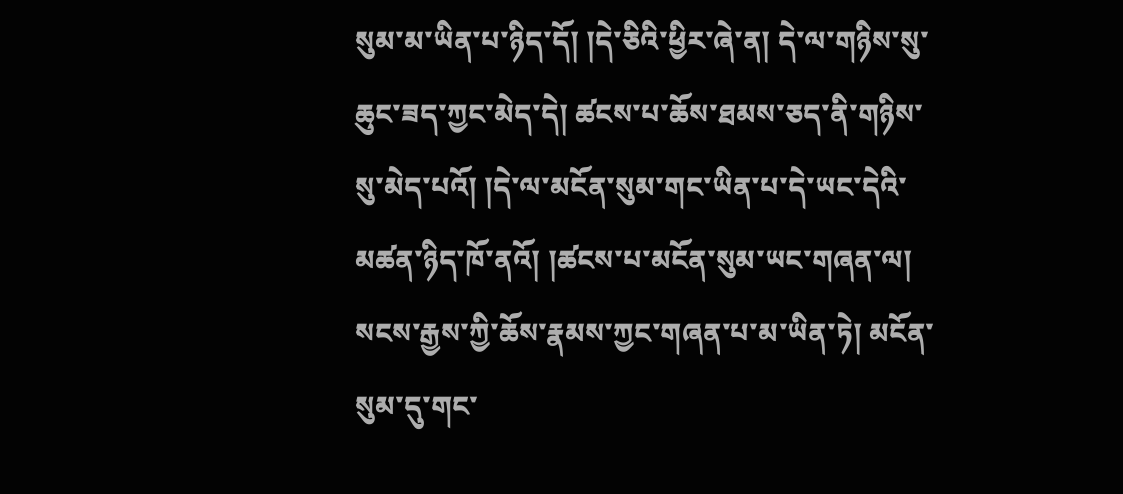སུམ་མ་ཡིན་པ་ཉིད་དོ། །དེ་ཅིའི་ཕྱིར་ཞེ་ན། དེ་ལ་གཉིས་སུ་ཆུང་ཟད་ཀྱང་མེད་དེ། ཚངས་པ་ཆོས་ཐམས་ཅད་ནི་གཉིས་སུ་མེད་པའོ། །དེ་ལ་མངོན་སུམ་གང་ཡིན་པ་དེ་ཡང་དེའི་མཚན་ཉིད་ཁོ་ནའོ། །ཚངས་པ་མངོན་སུམ་ཡང་གཞན་ལ། སངས་རྒྱས་ཀྱི་ཆོས་རྣམས་ཀྱང་གཞན་པ་མ་ཡིན་ཏེ། མངོན་སུམ་དུ་གང་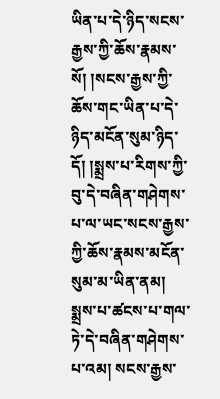ཡིན་པ་དེ་ཉིད་སངས་རྒྱས་ཀྱི་ཆོས་རྣམས་སོ། །སངས་རྒྱས་ཀྱི་ཆོས་གང་ཡིན་པ་དེ་ཉིད་མངོན་སུམ་ཉིད་དོ། །སྨྲས་པ་རིགས་ཀྱི་བུ་དེ་བཞིན་གཤེགས་པ་ལ་ཡང་སངས་རྒྱས་ཀྱི་ཆོས་རྣམས་མངོན་སུམ་མ་ཡིན་ནམ། སྨྲས་པ་ཚངས་པ་གལ་ཏེ་དེ་བཞིན་གཤེགས་པ་འམ། སངས་རྒྱས་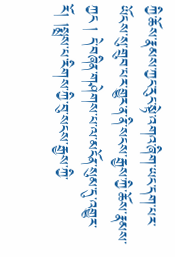ཀྱི་ཆོས་རྣམས་ཀྱང་རུང་སྟེ་འགའ་ཞིག་ཡང་དག་པར་ཡོངས་སུ་གྲུབ་པར་གྱུར་ན་ནི་སངས་རྒྱས་ཀྱི་ཆོས་རྣམས་ཀྱང ། དེ་བཞིན་གཤེགས་པ་ལ་མངོན་སུམ་དུ་འགྱུར་རོ། །སྨྲས་པ་རིགས་ཀྱི་བུ་སངས་རྒྱས་ཀྱི་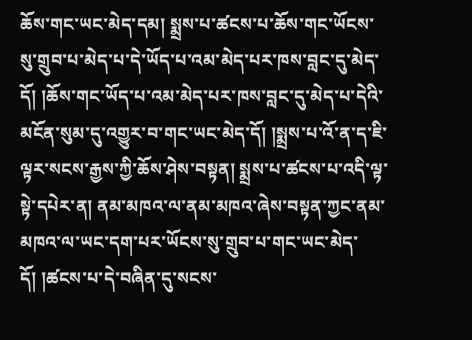ཆོས་གང་ཡང་མེད་དམ། སྨྲས་པ་ཚངས་པ་ཆོས་གང་ཡོངས་སུ་གྲུབ་པ་མེད་པ་དེ་ཡོད་པ་འམ་མེད་པར་ཁས་བླང་དུ་མེད་དོ། །ཆོས་གང་ཡོད་པ་འམ་མེད་པར་ཁས་བླང་དུ་མེད་པ་དེའི་མངོན་སུམ་དུ་འགྱུར་བ་གང་ཡང་མེད་དོ། །སྨྲས་པ་འོ་ན་ད་ཇི་ལྟར་སངས་རྒྱས་ཀྱི་ཆོས་ཤེས་བསྟན། སྨྲས་པ་ཚངས་པ་འདི་ལྟ་སྟེ་དཔེར་ན། ནམ་མཁའ་ལ་ནམ་མཁའ་ཞེས་བསྟན་ཀྱང་ནམ་མཁའ་ལ་ཡང་དག་པར་ཡོངས་སུ་གྲུབ་པ་གང་ཡང་མེད་དོ། །ཚངས་པ་དེ་བཞིན་དུ་སངས་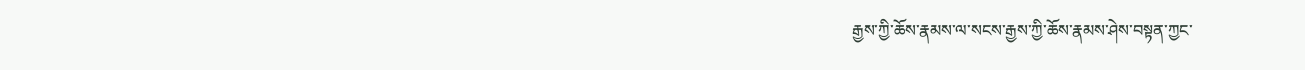རྒྱས་ཀྱི་ཆོས་རྣམས་ལ་སངས་རྒྱས་ཀྱི་ཆོས་རྣམས་ཤེས་བསྟན་ཀྱང་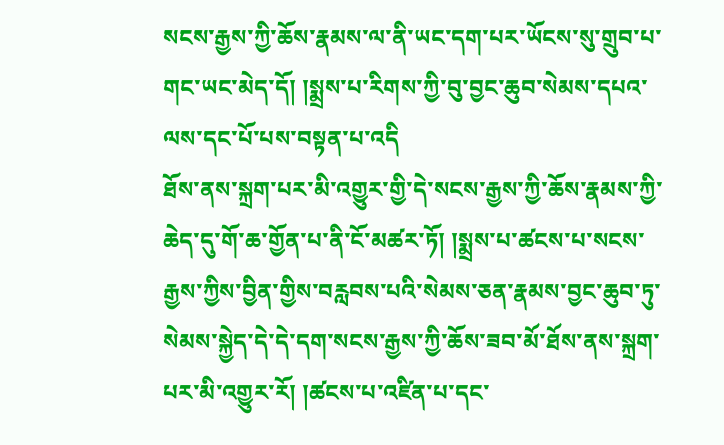སངས་རྒྱས་ཀྱི་ཆོས་རྣམས་ལ་ནི་ཡང་དག་པར་ཡོངས་སུ་གྲུབ་པ་གང་ཡང་མེད་དོ། །སྨྲས་པ་རིགས་ཀྱི་བུ་བྱང་ཆུབ་སེམས་དཔའ་ལས་དང་པོ་པས་བསྟན་པ་འདི
ཐོས་ནས་སྐྲག་པར་མི་འགྱུར་གྱི་དེ་སངས་རྒྱས་ཀྱི་ཆོས་རྣམས་ཀྱི་ཆེད་དུ་གོ་ཆ་གྱོན་པ་ནི་ངོ་མཚར་ཏོ། །སྨྲས་པ་ཚངས་པ་སངས་རྒྱས་ཀྱིས་བྱིན་གྱིས་བརླབས་པའི་སེམས་ཅན་རྣམས་བྱང་ཆུབ་ཏུ་སེམས་སྐྱེད་དེ་དེ་དག་སངས་རྒྱས་ཀྱི་ཆོས་ཟབ་མོ་ཐོས་ནས་སྐྲག་པར་མི་འགྱུར་རོ། །ཚངས་པ་འཛིན་པ་དང་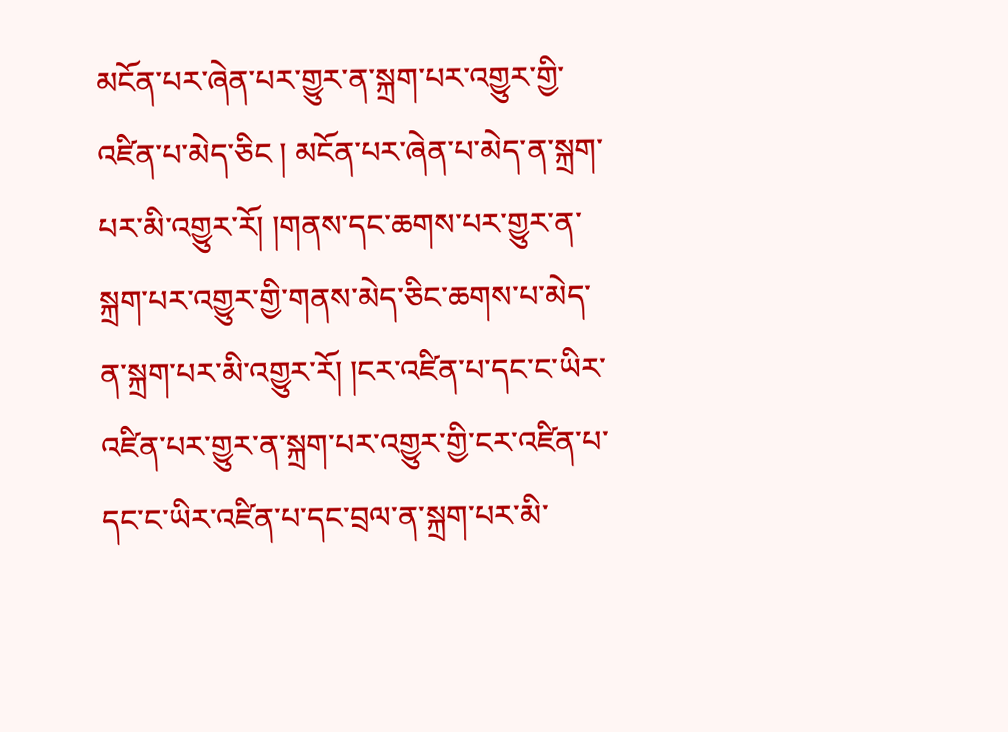མངོན་པར་ཞེན་པར་གྱུར་ན་སྐྲག་པར་འགྱུར་གྱི་འཛིན་པ་མེད་ཅིང ། མངོན་པར་ཞེན་པ་མེད་ན་སྐྲག་པར་མི་འགྱུར་རོ། །གནས་དང་ཆགས་པར་གྱུར་ན་སྐྲག་པར་འགྱུར་གྱི་གནས་མེད་ཅིང་ཆགས་པ་མེད་ན་སྐྲག་པར་མི་འགྱུར་རོ། །ངར་འཛིན་པ་དང་ང་ཡིར་འཛིན་པར་གྱུར་ན་སྐྲག་པར་འགྱུར་གྱི་ངར་འཛིན་པ་དང་ང་ཡིར་འཛིན་པ་དང་བྲལ་ན་སྐྲག་པར་མི་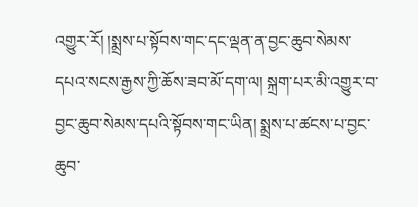འགྱུར་རོ། །སྨྲས་པ་སྟོབས་གང་དང་ལྡན་ན་བྱང་ཆུབ་སེམས་དཔའ་སངས་རྒྱས་ཀྱི་ཆོས་ཟབ་མོ་དག་ལ། སྐྲག་པར་མི་འགྱུར་བ་བྱང་ཆུབ་སེམས་དཔའི་སྟོབས་གང་ཡིན། སྨྲས་པ་ཚངས་པ་བྱང་ཆུབ་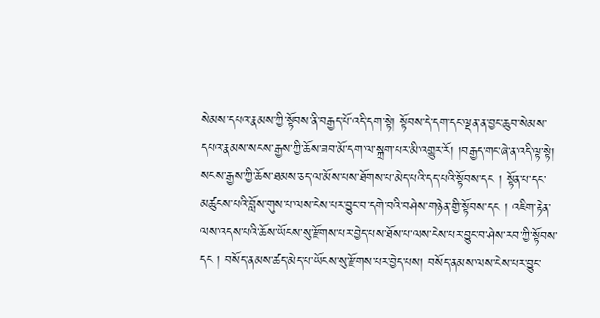སེམས་དཔའ་རྣམས་ཀྱི་སྟོབས་ནི་བརྒྱད་པོ་འདི་དག་སྟེ། སྟོབས་དེ་དག་དང་ལྡན་ན་བྱང་ཆུབ་སེམས་དཔའ་རྣམས་སངས་རྒྱས་ཀྱི་ཆོས་ཟབ་མོ་དག་ལ་སྐྲག་པར་མི་འགྱུར་རོ། །བརྒྱད་གང་ཞེ་ན་འདི་ལྟ་སྟེ། སངས་རྒྱས་ཀྱི་ཆོས་ཐམས་ཅད་ལ་མོས་པས་ཐོགས་པ་མེད་པའི་དད་པའི་སྟོབས་དང ། སྟོན་པ་དང་མཚུངས་པའི་བློས་གུས་པ་ལས་ངེས་པར་བྱུང་བ་དགེ་བའི་བཤེས་གཉེན་གྱི་སྟོབས་དང ། འཇིག་རྟེན་ལས་འདས་པའི་ཆོས་ཡོངས་སུ་རྫོགས་པར་བྱེད་པས་ཐོས་པ་ལས་ངེས་པར་བྱུང་བ་ཤེས་རབ་ཀྱི་སྟོབས་དང ། བསོད་ནམས་ཚད་མེད་པ་ཡོངས་སུ་རྫོགས་པར་བྱེད་པས། བསོད་ནམས་ལས་ངེས་པར་བྱུང་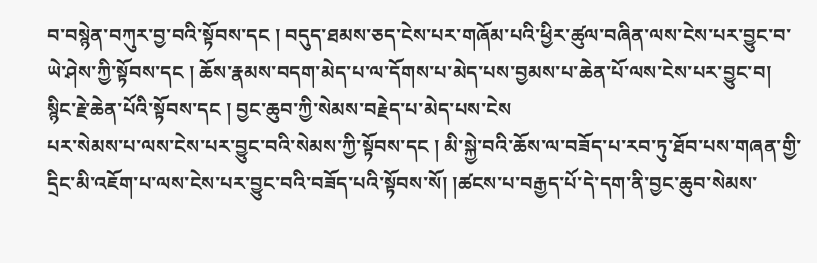བ་བསྙེན་བཀུར་བྱ་བའི་སྟོབས་དང ། བདུད་ཐམས་ཅད་ངེས་པར་གཞོམ་པའི་ཕྱིར་ཚུལ་བཞིན་ལས་ངེས་པར་བྱུང་བ་ཡེ་ཤེས་ཀྱི་སྟོབས་དང ། ཆོས་རྣམས་བདག་མེད་པ་ལ་དོགས་པ་མེད་པས་བྱམས་པ་ཆེན་པོ་ལས་ངེས་པར་བྱུང་བ། སྙིང་རྗེ་ཆེན་པོའི་སྟོབས་དང ། བྱང་ཆུབ་ཀྱི་སེམས་བརྗེད་པ་མེད་པས་ངེས
པར་སེམས་པ་ལས་ངེས་པར་བྱུང་བའི་སེམས་ཀྱི་སྟོབས་དང ། མི་སྐྱེ་བའི་ཆོས་ལ་བཟོད་པ་རབ་ཏུ་ཐོབ་པས་གཞན་གྱི་དྲིང་མི་འཇོག་པ་ལས་ངེས་པར་བྱུང་བའི་བཟོད་པའི་སྟོབས་སོ། །ཚངས་པ་བརྒྱད་པོ་དེ་དག་ནི་བྱང་ཆུབ་སེམས་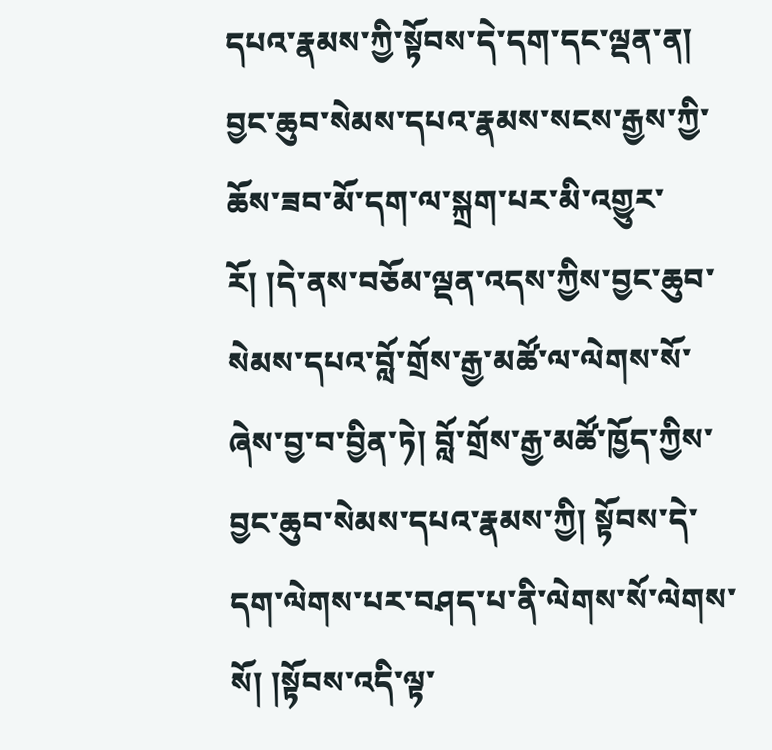དཔའ་རྣམས་ཀྱི་སྟོབས་དེ་དག་དང་ལྡན་ན། བྱང་ཆུབ་སེམས་དཔའ་རྣམས་སངས་རྒྱས་ཀྱི་ཆོས་ཟབ་མོ་དག་ལ་སྐྲག་པར་མི་འགྱུར་རོ། །དེ་ནས་བཅོམ་ལྡན་འདས་ཀྱིས་བྱང་ཆུབ་སེམས་དཔའ་བློ་གྲོས་རྒྱ་མཚོ་ལ་ལེགས་སོ་ཞེས་བྱ་བ་བྱིན་ཏེ། བློ་གྲོས་རྒྱ་མཚོ་ཁྱོད་ཀྱིས་བྱང་ཆུབ་སེམས་དཔའ་རྣམས་ཀྱི། སྟོབས་དེ་དག་ལེགས་པར་བཤད་པ་ནི་ལེགས་སོ་ལེགས་སོ། །སྟོབས་འདི་ལྟ་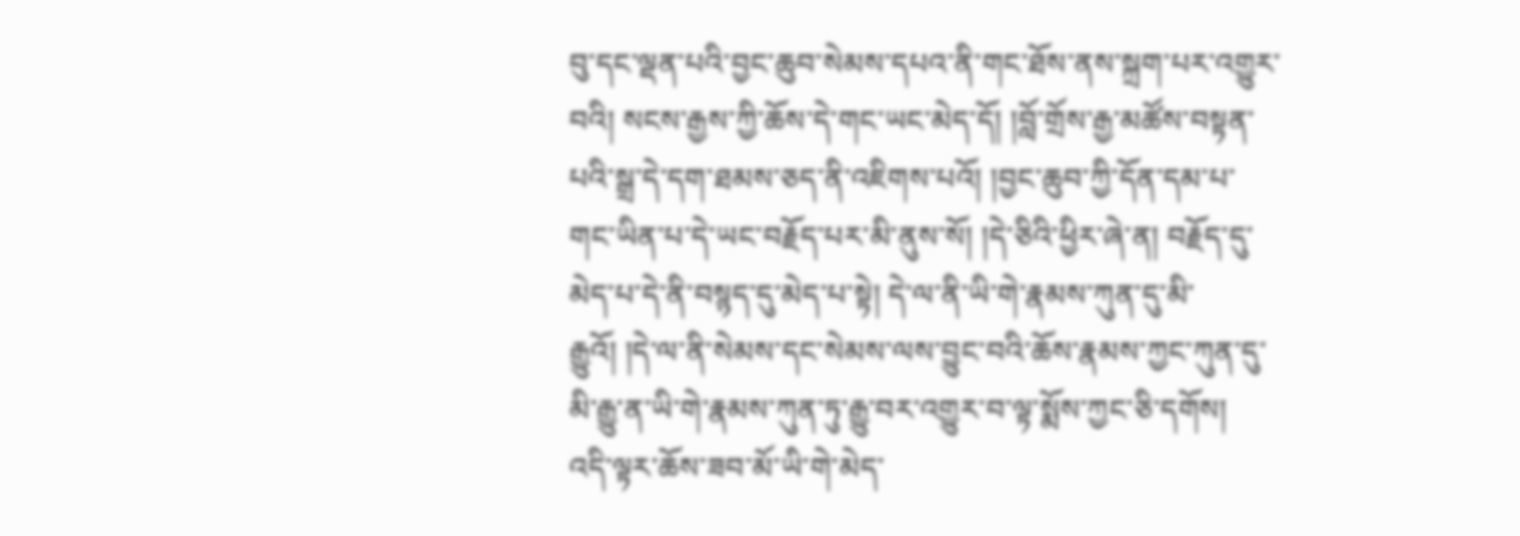བུ་དང་ལྡན་པའི་བྱང་ཆུབ་སེམས་དཔའ་ནི་གང་ཐོས་ནས་སྐྲག་པར་འགྱུར་བའི། སངས་རྒྱས་ཀྱི་ཆོས་དེ་གང་ཡང་མེད་དོ། །བློ་གྲོས་རྒྱ་མཚོས་བསྟན་པའི་སྒྲ་དེ་དག་ཐམས་ཅད་ནི་འཇིགས་པའོ། །བྱང་ཆུབ་ཀྱི་དོན་དམ་པ་གང་ཡིན་པ་དེ་ཡང་བརྗོད་པར་མི་ནུས་སོ། །དེ་ཅིའི་ཕྱིར་ཞེ་ན། བརྗོད་དུ་མེད་པ་དེ་ནི་བསྙད་དུ་མེད་པ་སྟེ། དེ་ལ་ནི་ཡི་གེ་རྣམས་ཀུན་དུ་མི་རྒྱུའོ། །དེ་ལ་ནི་སེམས་དང་སེམས་ལས་བྱུང་བའི་ཆོས་རྣམས་ཀྱང་ཀུན་དུ་མི་རྒྱུ་ན་ཡི་གེ་རྣམས་ཀུན་ཏུ་རྒྱུ་བར་འགྱུར་བ་ལྟ་སྨོས་ཀྱང་ཅི་དགོས། འདི་ལྟར་ཆོས་ཟབ་མོ་ཡི་གེ་མེད་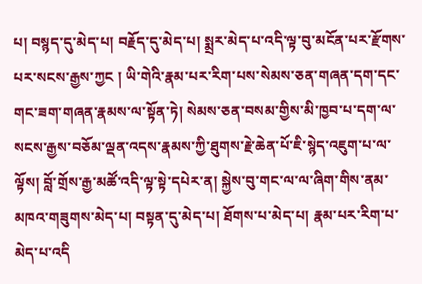པ། བསྙད་དུ་མེད་པ། བརྗོད་དུ་མེད་པ། སྨྲར་མེད་པ་འདི་ལྟ་བུ་མངོན་པར་རྫོགས་པར་སངས་རྒྱས་ཀྱང ། ཡི་གེའི་རྣམ་པར་རིག་པས་སེམས་ཅན་གཞན་དག་དང་གང་ཟག་གཞན་རྣམས་ལ་སྟོན་ཏེ། སེམས་ཅན་བསམ་གྱིས་མི་ཁྱབ་པ་དག་ལ་སངས་རྒྱས་བཅོམ་ལྡན་འདས་རྣམས་ཀྱི་ཐུགས་རྗེ་ཆེན་པོ་ཇི་སྙེད་འཇུག་པ་ལ་ལྟོས། བློ་གྲོས་རྒྱ་མཚོ་འདི་ལྟ་སྟེ་དཔེར་ན། སྐྱེས་བུ་གང་ལ་ལ་ཞིག་གིས་ནམ་མཁའ་གཟུགས་མེད་པ། བསྟན་དུ་མེད་པ། ཐོགས་པ་མེད་པ། རྣམ་པར་རིག་པ་མེད་པ་འདི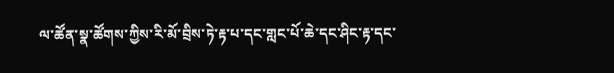ལ་ཚོན་སྣ་ཚོགས་ཀྱིས་རི་མོ་བྲིས་ཏེ་རྟ་པ་དང་གླང་པོ་ཆེ་དང་ཤིང་རྟ་དང་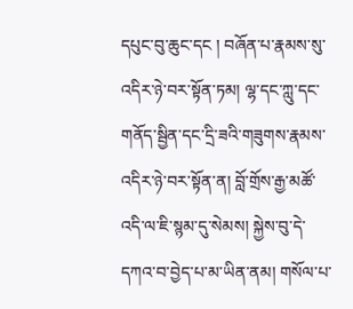དཔུང་བུ་ཆུང་དང ། བཞོན་པ་རྣམས་སུ་འདིར་ཉེ་བར་སྟོན་ཏམ། ལྷ་དང་ཀླུ་དང་གནོད་སྦྱིན་དང་དྲི་ཟའི་གཟུགས་རྣམས་འདིར་ཉེ་བར་སྟོན་ན། བློ་གྲོས་རྒྱ་མཚོ་འདི་ལ་ཇི་སྙམ་དུ་སེམས། སྐྱེས་བུ་དེ་དཀའ་བ་བྱེད་པ་མ་ཡིན་ནམ། གསོལ་པ་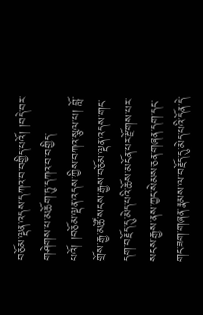བཅོམ་ལྡན་འདས་དཀའ་བ་བགྱིད་པའོ། །བདེ་བར་གཤེགས་པ་མཆོག་ཏུ་དཀའ་བ་བགྱིད་པའོ། །བཅོམ་ལྡན་འདས་ཀྱིས་བཀའ་སྩལ་པ། བློ་གྲོས་རྒྱ་མཚོ་སངས་རྒྱས་བཅོམ་ལྡན་འདས་གང་དག་བརྗོད་དུ་མེད་པའི་ཆོས་མངོན་པར་རྫོགས་པར་སངས་རྒྱས་ནས་ཀྱང་སེམས་ཅན་གཞན་དག་དང་གང་ཟག་གཞན་རྣམས་ལ་བརྗོད་དུ་མེད་པའི་དོན་དེ་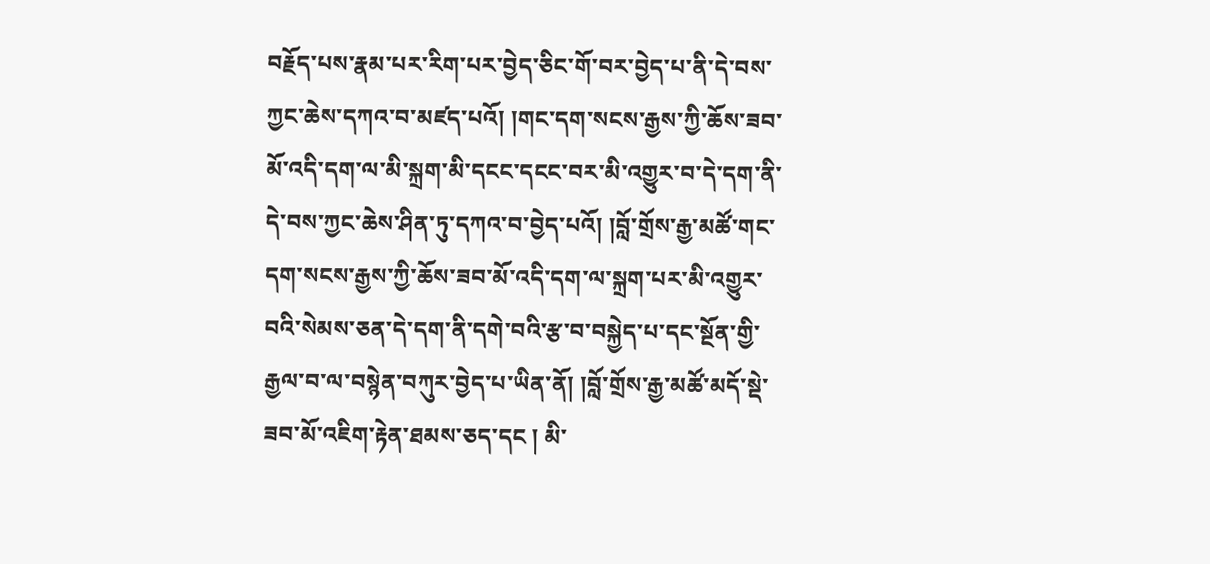བརྗོད་པས་རྣམ་པར་རིག་པར་བྱེད་ཅིང་གོ་བར་བྱེད་པ་ནི་དེ་བས་ཀྱང་ཆེས་དཀའ་བ་མཛད་པའོ། །གང་དག་སངས་རྒྱས་ཀྱི་ཆོས་ཟབ་མོ་འདི་དག་ལ་མི་སྐྲག་མི་དངང་དངང་བར་མི་འགྱུར་བ་དེ་དག་ནི་དེ་བས་ཀྱང་ཆེས་ཤིན་ཏུ་དཀའ་བ་བྱེད་པའོ། །བློ་གྲོས་རྒྱ་མཚོ་གང་དག་སངས་རྒྱས་ཀྱི་ཆོས་ཟབ་མོ་འདི་དག་ལ་སྐྲག་པར་མི་འགྱུར་བའི་སེམས་ཅན་དེ་དག་ནི་དགེ་བའི་རྩ་བ་བསྐྱེད་པ་དང་སྔོན་གྱི་རྒྱལ་བ་ལ་བསྙེན་བཀུར་བྱེད་པ་ཡིན་ནོ། །བློ་གྲོས་རྒྱ་མཚོ་མདོ་སྡེ་ཟབ་མོ་འཇིག་རྟེན་ཐམས་ཅད་དང ། མི་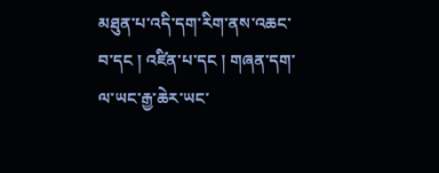མཐུན་པ་འདི་དག་རིག་ནས་འཆང་བ་དང ། འཛིན་པ་དང ། གཞན་དག་ལ་ཡང་རྒྱ་ཆེར་ཡང་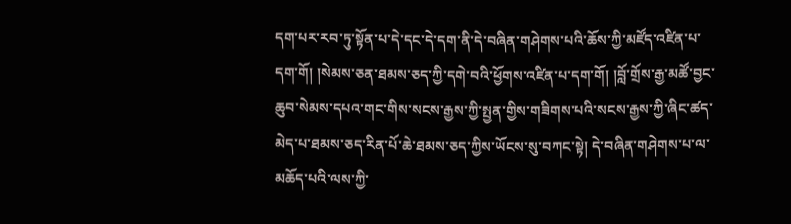དག་པར་རབ་ཏུ་སྟོན་པ་དེ་དང་དེ་དག་ནི་དེ་བཞིན་གཤེགས་པའི་ཆོས་ཀྱི་མཛོད་འཛིན་པ་དག་གོ། །སེམས་ཅན་ཐམས་ཅད་ཀྱི་དགེ་བའི་ཕྱོགས་འཛིན་པ་དག་གོ། །བློ་གྲོས་རྒྱ་མཚོ་བྱང་ཆུབ་སེམས་དཔའ་གང་གིས་སངས་རྒྱས་ཀྱི་སྤྱན་གྱིས་གཟིགས་པའི་སངས་རྒྱས་ཀྱི་ཞིང་ཚད་མེད་པ་ཐམས་ཅད་རིན་པོ་ཆེ་ཐམས་ཅད་ཀྱིས་ཡོངས་སུ་བཀང་སྟེ། དེ་བཞིན་གཤེགས་པ་ལ་མཆོད་པའི་ལས་ཀྱི་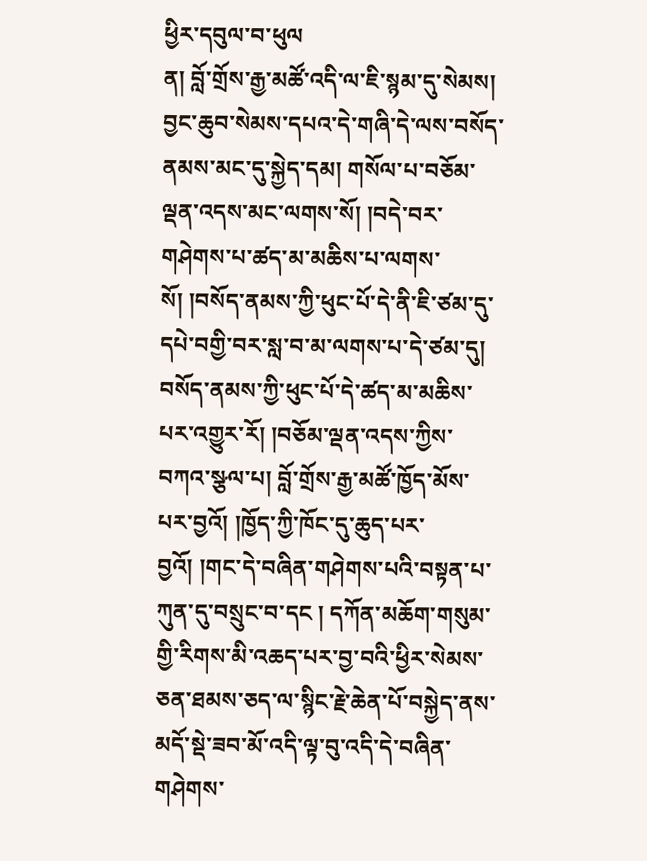ཕྱིར་དབུལ་བ་ཕུལ
ན། བློ་གྲོས་རྒྱ་མཚོ་འདི་ལ་ཇི་སྙམ་དུ་སེམས། བྱང་ཆུབ་སེམས་དཔའ་དེ་གཞི་དེ་ལས་བསོད་ནམས་མང་དུ་སྐྱེད་དམ། གསོལ་པ་བཅོམ་ལྡན་འདས་མང་ལགས་སོ། །བདེ་བར་གཤེགས་པ་ཚད་མ་མཆིས་པ་ལགས་སོ། །བསོད་ནམས་ཀྱི་ཕུང་པོ་དེ་ནི་ཇི་ཙམ་དུ་དཔེ་བགྱི་བར་སླ་བ་མ་ལགས་པ་དེ་ཙམ་དུ། བསོད་ནམས་ཀྱི་ཕུང་པོ་དེ་ཚད་མ་མཆིས་པར་འགྱུར་རོ། །བཅོམ་ལྡན་འདས་ཀྱིས་བཀའ་སྩལ་པ། བློ་གྲོས་རྒྱ་མཚོ་ཁྱོད་མོས་པར་བྱའོ། །ཁྱོད་ཀྱི་ཁོང་དུ་ཆུད་པར་བྱའོ། །གང་དེ་བཞིན་གཤེགས་པའི་བསྟན་པ་ཀུན་དུ་བསྲུང་བ་དང ། དཀོན་མཆོག་གསུམ་གྱི་རིགས་མི་འཆད་པར་བྱ་བའི་ཕྱིར་སེམས་ཅན་ཐམས་ཅད་ལ་སྙིང་རྗེ་ཆེན་པོ་བསྐྱེད་ནས་མདོ་སྡེ་ཟབ་མོ་འདི་ལྟ་བུ་འདི་དེ་བཞིན་གཤེགས་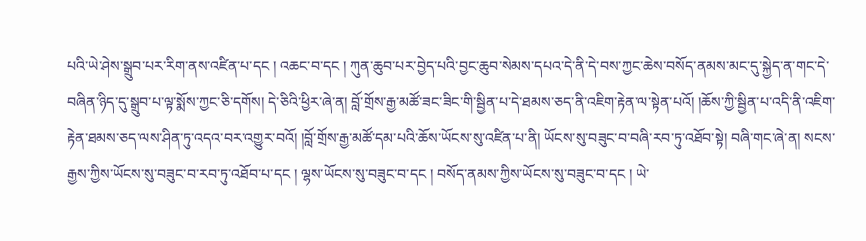པའི་ཡེ་ཤེས་སྒྲུབ་པར་རིག་ནས་འཛིན་པ་དང ། འཆང་བ་དང ། ཀུན་ཆུབ་པར་བྱེད་པའི་བྱང་ཆུབ་སེམས་དཔའ་དེ་ནི་དེ་བས་ཀྱང་ཆེས་བསོད་ནམས་མང་དུ་སྐྱེད་ན་གང་དེ་བཞིན་ཉིད་དུ་སྒྲུབ་པ་ལྟ་སྨོས་ཀྱང་ཅི་དགོས། དེ་ཅིའི་ཕྱིར་ཞེ་ན། བློ་གྲོས་རྒྱ་མཚོ་ཟང་ཟིང་གི་སྦྱིན་པ་དེ་ཐམས་ཅད་ནི་འཇིག་རྟེན་ལ་སྟེན་པའོ། །ཆོས་ཀྱི་སྦྱིན་པ་འདི་ནི་འཇིག་རྟེན་ཐམས་ཅད་ལས་ཤིན་ཏུ་འདའ་བར་འགྱུར་བའོ། །བློ་གྲོས་རྒྱ་མཚོ་དམ་པའི་ཆོས་ཡོངས་སུ་འཛིན་པ་ནི། ཡོངས་སུ་བཟུང་བ་བཞི་རབ་ཏུ་འཐོབ་སྟེ། བཞི་གང་ཞེ་ན། སངས་རྒྱས་ཀྱིས་ཡོངས་སུ་བཟུང་བ་རབ་ཏུ་འཐོབ་པ་དང ། ལྷས་ཡོངས་སུ་བཟུང་བ་དང ། བསོད་ནམས་ཀྱིས་ཡོངས་སུ་བཟུང་བ་དང ། ཡེ་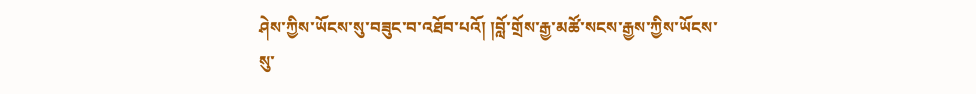ཤེས་ཀྱིས་ཡོངས་སུ་བཟུང་བ་འཐོབ་པའོ། །བློ་གྲོས་རྒྱ་མཚོ་སངས་རྒྱས་ཀྱིས་ཡོངས་སུ་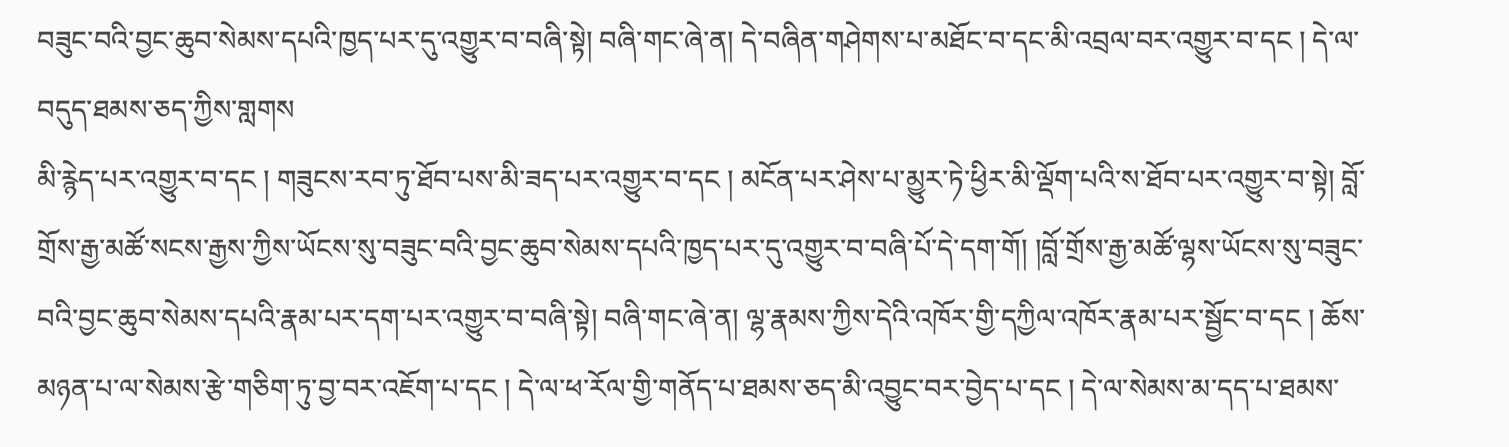བཟུང་བའི་བྱང་ཆུབ་སེམས་དཔའི་ཁྱད་པར་དུ་འགྱུར་བ་བཞི་སྟེ། བཞི་གང་ཞེ་ན། དེ་བཞིན་གཤེགས་པ་མཐོང་བ་དང་མི་འབྲལ་བར་འགྱུར་བ་དང ། དེ་ལ་བདུད་ཐམས་ཅད་ཀྱིས་གླགས
མི་རྙེད་པར་འགྱུར་བ་དང ། གཟུངས་རབ་ཏུ་ཐོབ་པས་མི་ཟད་པར་འགྱུར་བ་དང ། མངོན་པར་ཤེས་པ་མྱུར་ཏེ་ཕྱིར་མི་ལྡོག་པའི་ས་ཐོབ་པར་འགྱུར་བ་སྟེ། བློ་གྲོས་རྒྱ་མཚོ་སངས་རྒྱས་ཀྱིས་ཡོངས་སུ་བཟུང་བའི་བྱང་ཆུབ་སེམས་དཔའི་ཁྱད་པར་དུ་འགྱུར་བ་བཞི་པོ་དེ་དག་གོ། །བློ་གྲོས་རྒྱ་མཚོ་ལྷས་ཡོངས་སུ་བཟུང་བའི་བྱང་ཆུབ་སེམས་དཔའི་རྣམ་པར་དག་པར་འགྱུར་བ་བཞི་སྟེ། བཞི་གང་ཞེ་ན། ལྷ་རྣམས་ཀྱིས་དེའི་འཁོར་གྱི་དཀྱིལ་འཁོར་རྣམ་པར་སྦྱོང་བ་དང ། ཆོས་མཉན་པ་ལ་སེམས་རྩེ་གཅིག་ཏུ་བྱ་བར་འཇོག་པ་དང ། དེ་ལ་ཕ་རོལ་གྱི་གནོད་པ་ཐམས་ཅད་མི་འབྱུང་བར་བྱེད་པ་དང ། དེ་ལ་སེམས་མ་དད་པ་ཐམས་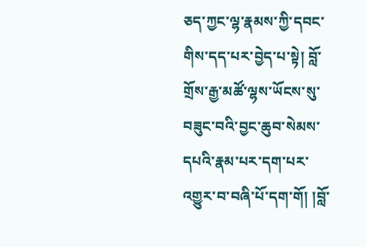ཅད་ཀྱང་ལྷ་རྣམས་ཀྱི་དབང་གིས་དད་པར་བྱེད་པ་སྟེ། བློ་གྲོས་རྒྱ་མཚོ་ལྷས་ཡོངས་སུ་བཟུང་བའི་བྱང་ཆུབ་སེམས་དཔའི་རྣམ་པར་དག་པར་འགྱུར་བ་བཞི་པོ་དག་གོ། །བློ་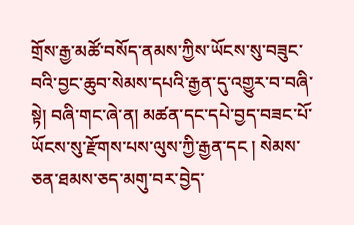གྲོས་རྒྱ་མཚོ་བསོད་ནམས་ཀྱིས་ཡོངས་སུ་བཟུང་བའི་བྱང་ཆུབ་སེམས་དཔའི་རྒྱན་དུ་འགྱུར་བ་བཞི་སྟེ། བཞི་གང་ཞེ་ན། མཚན་དང་དཔེ་བྱད་བཟང་པོ་ཡོངས་སུ་རྫོགས་པས་ལུས་ཀྱི་རྒྱན་དང ། སེམས་ཅན་ཐམས་ཅད་མགུ་བར་བྱེད་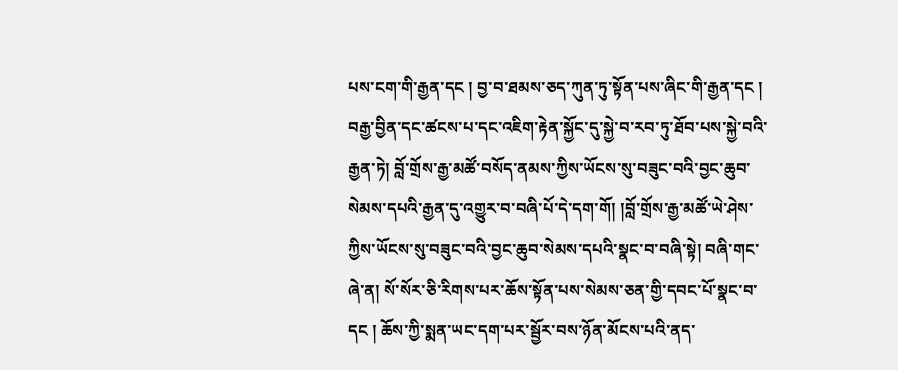པས་ངག་གི་རྒྱན་དང ། བྱ་བ་ཐམས་ཅད་ཀུན་ཏུ་སྟོན་པས་ཞིང་གི་རྒྱན་དང ། བརྒྱ་བྱིན་དང་ཚངས་པ་དང་འཇིག་རྟེན་སྐྱོང་དུ་སྐྱེ་བ་རབ་ཏུ་ཐོབ་པས་སྐྱེ་བའི་རྒྱན་ཏེ། བློ་གྲོས་རྒྱ་མཚོ་བསོད་ནམས་ཀྱིས་ཡོངས་སུ་བཟུང་བའི་བྱང་ཆུབ་སེམས་དཔའི་རྒྱན་དུ་འགྱུར་བ་བཞི་པོ་དེ་དག་གོ། །བློ་གྲོས་རྒྱ་མཚོ་ཡེ་ཤེས་ཀྱིས་ཡོངས་སུ་བཟུང་བའི་བྱང་ཆུབ་སེམས་དཔའི་སྣང་བ་བཞི་སྟེ། བཞི་གང་ཞེ་ན། སོ་སོར་ཅི་རིགས་པར་ཆོས་སྟོན་པས་སེམས་ཅན་གྱི་དབང་པོ་སྣང་བ་དང ། ཆོས་ཀྱི་སྨན་ཡང་དག་པར་སྦྱོར་བས་ཉོན་མོངས་པའི་ནད་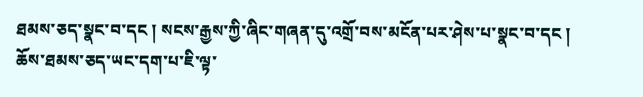ཐམས་ཅད་སྣང་བ་དང ། སངས་རྒྱས་ཀྱི་ཞིང་གཞན་དུ་འགྲོ་བས་མངོན་པར་ཤེས་པ་སྣང་བ་དང ། ཆོས་ཐམས་ཅད་ཡང་དག་པ་ཇི་ལྟ་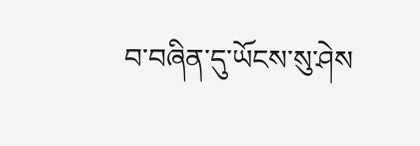བ་བཞིན་དུ་ཡོངས་སུ་ཤེས